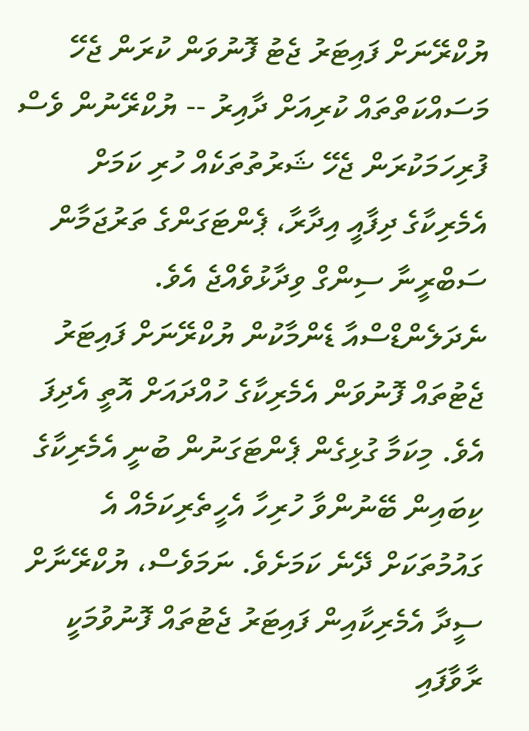ޔުކްރޭނަށް ފައިޓަރު ޖެޓު ފޮނުވަން ކުރަން ޖެހޭ މަސައްކަތްތައް ކުރިއަށް ދާއިރު -- ޔުކްރޭނުން ވެސް ފުރިހަމަކުރަން ޖެހޭ ޝަރުތުތަކެއް ހުރި ކަމަށް އެމެރިކާގެ ދިފާއީ އިދާރާ، ޕެންޓަގަންގެ ތަރުޖަމާން ސަބްރީނާ ސިންގް ވިދާޅުވެއްޖެ އެވެ.
ނެދަލެންޑްސްއާ ޑެންމާކުން ޔުކްރޭނަށް ފައިޓަރު ޖެޓުތައް ފޮނުވަން އެމެރިކާގެ ހުއްދައަށް އޮތީ އެދިފަ އެވެ. މިކަމާ ގުޅިގެން ޕެންޓަގަނުން ބުނީ އެމެރިކާގެ ކިބައިން ބޭނުންވާ ހުރިހާ އެހީތެރިކަމެއް އެ ގައުމުތަކަށް ދޭނެ ކަމަށެވެ. ނަމަވެސް، ޔުކްރޭނާށް ސީދާ އެމެރިކާއިން ފައިޓަރު ޖެޓުތައް ފޮނުވުމަކީ ރާވާފައި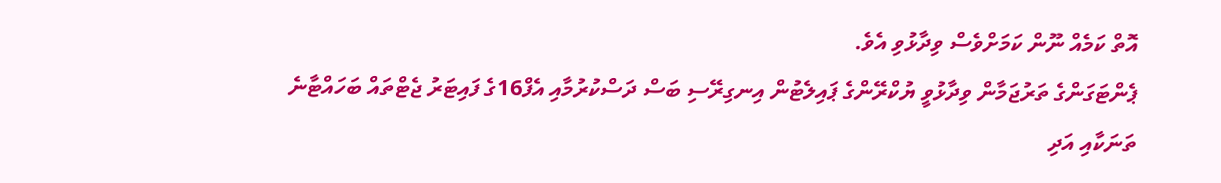އޮތް ކަމެއް ނޫން ކަމަށްވެސް ވިދާޅުވި އެވެ.
ޕެންޓަގަންގެ ތަރުޖަމާން ވިދާޅުވީ ޔުކްރޭންގެ ޕައިލެޓުން އިނގިރޭސި ބަސް ދަސްކުރުމާއި އެފް16ގެ ފައިޓަރު ޖެޓްތައް ބަހައްޓާނެ ތަނަކާއި އަދި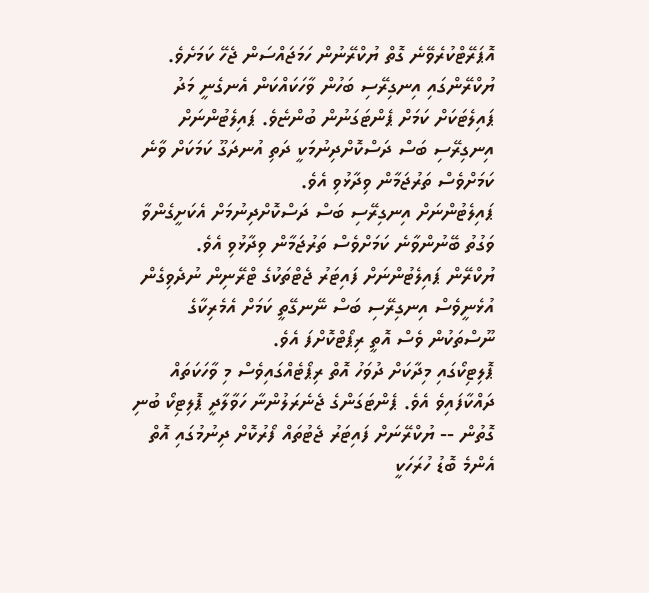އޮޕަރޭޓްކުރެވޭނެ ގޮތް ޔުކްރޭނުން ހަމަޖައްސަން ޖެހޭ ކަމަށެވެ.
ޔުކްރޭންގައި އިނގިރޭސި ބަހުން ވާހަކައްކަން އެނގެނީ މަދު ޕައިލެޓަކަށް ކަމަށް ޕެންޓަގަނުން ބުންޏެވެ. ޕައިލެޓުންނަށް އިނގިރޭސި ބަސް ދަސްކޮށްދިނުމަކީ ދަތި އުނދަގޫ ކަމަކަށް ވާނެ ކަމަށްވެސް ތަރުޖަމާން ވިދާޅުވި އެވެ.
ޕައިލެޓުންނަށް އިނގިރޭސި ބަސް ދަސްކޮށްދިނުމަށް އެކަށީގެންވާ ވަގުތު ބޭނުންވާނެ ކަމަށްވެސް ތަރުޖަމާން ވިދާޅުވި އެވެ.
ޔުކްރޭން ޕައިލެޓުންނަށް ފައިޓަރު ޖެޓްތަކުގެ ޓްރޭނިން ނުދެވިގެން އުޅެނީވެސް އިނގިރޭސި ބަސް ނޭނގޭތީ ކަމަށް އެމެރިކާގެ ނޫސްތަކުން ވެސް އޮތީ ރިޕޯޓްކޮށްފަ އެވެ.
ޕޮލިޓިކޯގައި މިދާކަށް ދުވަހު އޮތް ރިޕޯޓެއްގައިވެސް މި ވާހަކަތައް ދައްކާފައިވެ އެވެ. ޕެންޓަގަންގެ ޖެނެރަލުންނާ ހަވާލާދީ ޕޮލިޓިކޯ ބުނި ގޮތުން -- ޔުކްރޭނަށް ފައިޓަރު ޖެޓުތައް ފޯރުކޮށް ދިނުމުގައި އޮތް އެންމެ ބޮޑު ހުރަހަކީ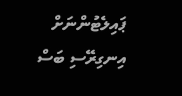ޕައިލެޓުންނަށް އިނގިރޭސި ބަސް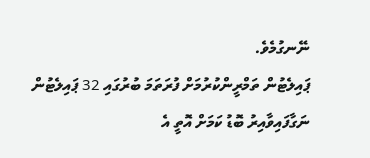ނޭނގުމެވެ.
ޕައިލެޓުން ތަމްރީންކުރުމަށް ފުރަތަމަ ބުރުގައި 32 ޕައިލެޓުން ނަގާފައިވާއިރު ބޮޑު ކަމަށް އޮތީ އެ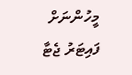މީހުންނަށް ފައިޓަރު ޖެޓާ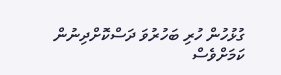ގުޅުހުން ހުރި ބަހުރުވަ ދަސްކޮށްދިނުން ކަމަށްވެސް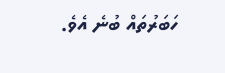ހަބަރުތައް ބުނެ އެވެ.